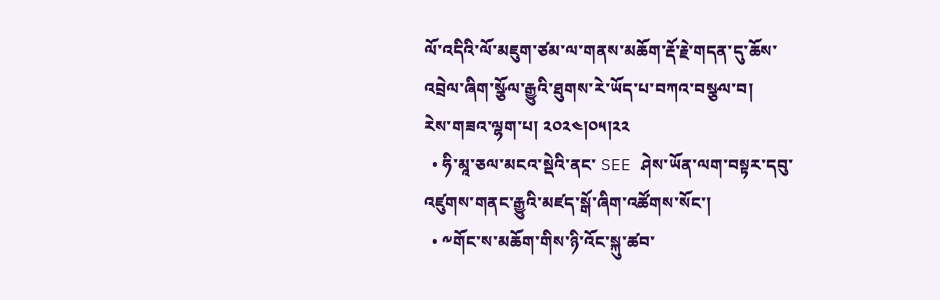ལོ་འདིའི་ལོ་མཇུག་ཙམ་ལ་གནས་མཆོག་རྡོ་རྗེ་གདན་དུ་ཆོས་འབྲེལ་ཞིག་སྩོལ་རྒྱུའི་ཐུགས་རེ་ཡོད་པ་བཀའ་བསྩལ་བ།
རེས་གཟའ་ལྷག་པ། ༢༠༢༤།༠༥།༢༢
  • ཧི་མཱ་ཅལ་མངའ་སྡེའི་ནང་ SEE ཤེས་ཡོན་ལག་བསྟར་དབུ་འཛུགས་གནང་རྒྱུའི་མཛད་སྒོ་ཞིག་འཚོགས་སོང་།
  • ༸གོང་ས་མཆོག་གིས་ཉི་འོང་སྐུ་ཚབ་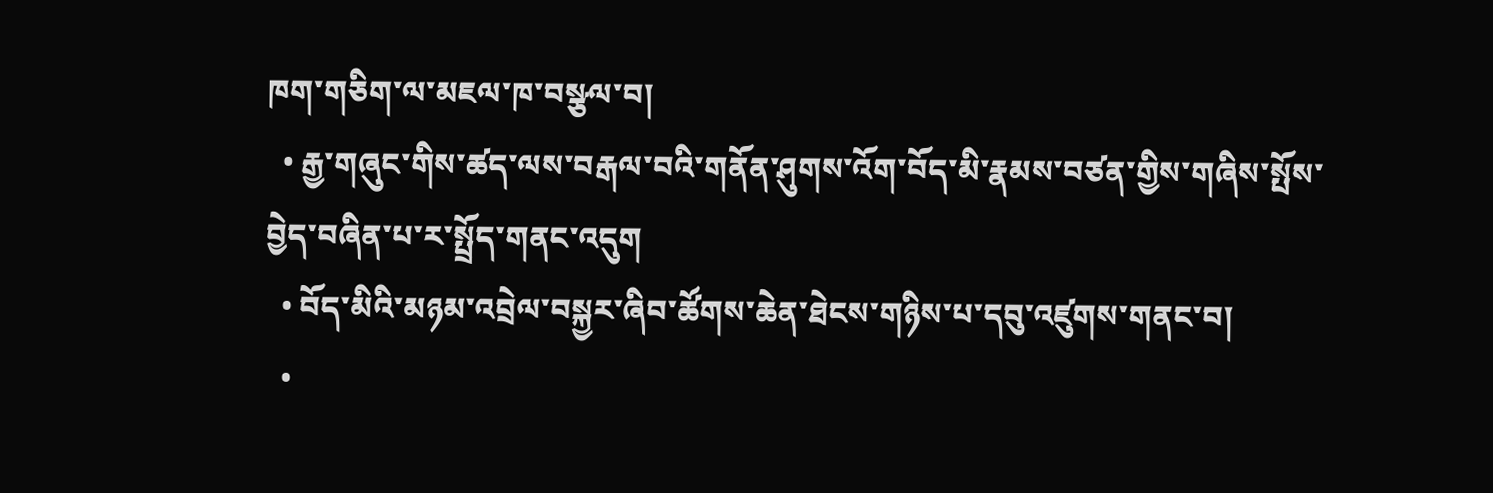ཁག་གཅིག་ལ་མཇལ་ཁ་བསྩལ་བ།
  • རྒྱ་གཞུང་གིས་ཚད་ལས་བརྒལ་བའི་གནོན་ཤུགས་འོག་བོད་མི་རྣམས་བཙན་གྱིས་གཞིས་སྤོས་བྱེད་བཞིན་པ་ར་སྤྲོད་གནང་འདུག
  • བོད་མིའི་མཉམ་འབྲེལ་བསྐྱར་ཞིབ་ཚོགས་ཆེན་ཐེངས་གཉིས་པ་དབུ་འཛུགས་གནང་བ།
  •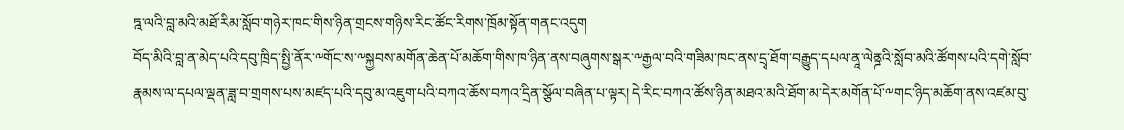ཏྰ་ལའི་བླ་མའི་མཐོ་རིམ་སློབ་གཉེར་ཁང་གིས་ཉིན་གྲངས་གཉིས་རིང་ཚོང་རིགས་ཁྲོམ་སྟོན་གནང་འདུག
བོད་མིའི་བླ་ན་མེད་པའི་དབུ་ཁྲིད་སྤྱི་ནོར་༸གོང་ས་༸སྐྱབས་མགོན་ཆེན་པོ་མཆོག་གིས་ཁ་ཉིན་ནས་བཞུགས་སྒར་༸རྒྱལ་བའི་གཟིམ་ཁང་ནས་དྲྭ་ཐོག་བརྒྱུད་དཔལ་ནཱ་ལེནྜའི་སློབ་མའི་ཚོགས་པའི་དགེ་སློབ་རྣམས་ལ་དཔལ་ལྡན་ཟླ་བ་གྲགས་པས་མཛད་པའི་དབུ་མ་འཇུག་པའི་བཀའ་ཆོས་བཀའ་དྲིན་སྩོལ་བཞིན་པ་ལྟར། དེ་རིང་བཀའ་ཚོས་ཉིན་མཐའ་མའི་ཐོག་མ་དེར་མགོན་པོ་༸གང་ཉིད་མཆོག་ནས་འཛམ་བུ་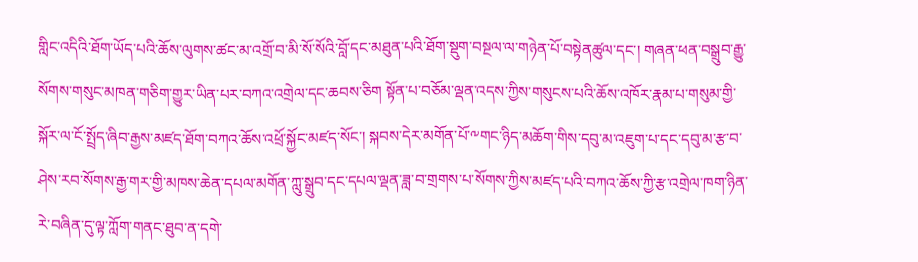གླིང་འདིའི་ཐོག་ཡོད་པའི་ཆོས་ལུགས་ཚང་མ་འགྲོ་བ་མི་སོ་སོའི་བློ་དང་མཐུན་པའི་ཐོག་སྡུག་བསྔལ་ལ་གཉེན་པོ་བསྟེནཚུལ་དང་། གཞན་ཕན་བསྒྲུབ་རྒྱུ་སོགས་གསུང་མཁན་གཅིག་གྱུར་ཡིན་པར་བཀའ་འགྲེལ་དང་ཆབས་ཅིག སྟོན་པ་བཅོམ་ལྡན་འདས་ཀྱིས་གསུངས་པའི་ཆོས་འཁོར་རྣམ་པ་གསུམ་གྱི་སྐོར་ལ་ངོ་སྤྲོད་ཞིབ་རྒྱས་མཛད་ཐོག་བཀའ་ཆོས་འཕྲོ་སྐྱོང་མཛད་སོང་། སྐབས་དེར་མགོན་པོ་༸གང་ཉིད་མཆོག་གིས་དབུ་མ་འཇུག་པ་དང་དབུ་མ་རྩ་བ་ཤེས་རབ་སོགས་རྒྱ་གར་གྱི་མཁས་ཆེན་དཔལ་མགོན་ཀླུ་སྒྲུབ་དང་དཔལ་ལྡན་ཟླ་བ་གྲགས་པ་སོགས་ཀྱིས་མཛད་པའི་བཀའ་ཆོས་ཀྱི་རྩ་འགྲེལ་ཁག་ཉིན་རེ་བཞིན་དུ་ལྟ་ཀློག་གནང་ཐུབ་ན་དགེ་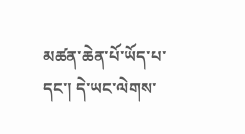མཚན་ཆེན་པོ་ཡོད་པ་དང་། དེ་ཡང་ལེགས་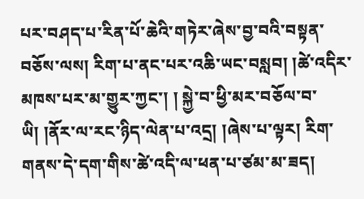པར་བཤད་པ་རིན་པོ་ཆེའི་གཏེར་ཞེས་བྱ་བའི་བསྟན་བཅོས་ལས། རིག་པ་ནང་པར་འཆི་ཡང་བསླབ། །ཚེ་འདིར་མཁས་པར་མ་གྱུར་ཀྱང་། ། སྐྱེ་བ་ཕྱི་མར་བཅོལ་བ་ཡི། །ནོར་ལ་རང་ཉིད་ལེན་པ་འདྲ། །ཞེས་པ་ལྟར། རིག་གནས་དེ་དག་གིས་ཚེ་འདི་ལ་ཕན་པ་ཙམ་མ་ཟད།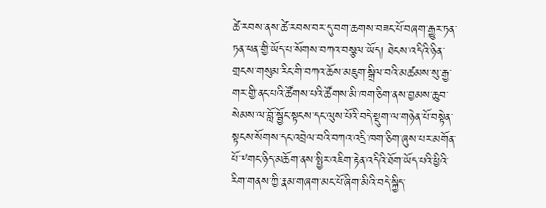ཚེ་རབས་ནས་ཚེ་རབས་བར་དུ་བག་ཆགས་བཟང་པོ་བཞག་རྒྱུར་ཏན་ཏན་ཕན་གྱི་ཡོད་པ་སོགས་བཀའ་བསྩལ་ཡོད། ཐེངས་འདིའི་ཉིན་གྲངས་གསུམ་རིང་གི་བཀའ་ཆོས་མཇུག་སྒྲིལ་བའི་མཚམས་སུ་རྒྱ་གར་གྱི་ནང་པའི་ཚོགས་པའི་ཚོགས་མི་ཁག་ཅིག་ནས་བྱམས་ཆུབ་སེམས་ལ་བློ་སྦྱོང་སྟངས་དང་ལུས་པོའི་བདེ་སྡུག་ལ་གཉེན་པོ་བསྟེན་སྟངས་སོགས་དང་འབྲེལ་བའི་བཀའ་འདྲི་ཁག་ཅིག་ཞུས་པར་མགོན་པོ་༸གང་ཉིད་མཆོག་ནས་སྤྱིར་འཇིག་རྟེན་འདིའི་ཐོག་ཡོད་པའི་ཕྱིའི་རིག་གནས་ཀྱི་རྣམ་གཞག་མང་པོ་ཞིག་མིའི་བདེ་སྐྱིད་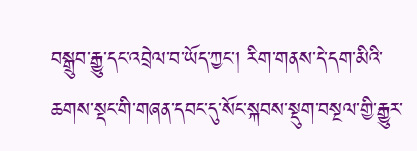བསྒྲུབ་རྒྱུ་དང་འབྲེལ་བ་ཡོད་ཀྱང་། རིག་གནས་དེ་དག་མིའི་ཆགས་སྡང་གི་གཞན་དབང་དུ་སོང་སྐབས་སྡུག་བསྔལ་གྱི་རྒྱུར་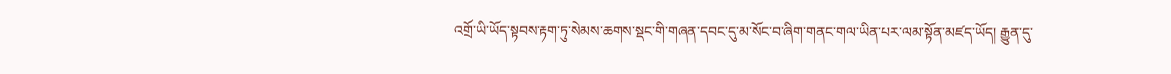འགྲོ་ཡི་ཡོད་སྟབས་རྟག་ཏུ་སེམས་ཆགས་སྡང་གི་གཞན་དབང་དུ་མ་སོང་བ་ཞིག་གནང་གལ་ཡིན་པར་ལམ་སྟོན་མཛད་ཡོད། རྒྱུན་དུ་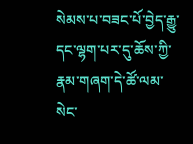སེམས་པ་བཟང་པོ་བྱེད་རྒྱུ་དང་ལྷག་པར་དུ་ཆོས་ཀྱི་རྣམ་གཞག་དེ་ཚོ་ལམ་སེང་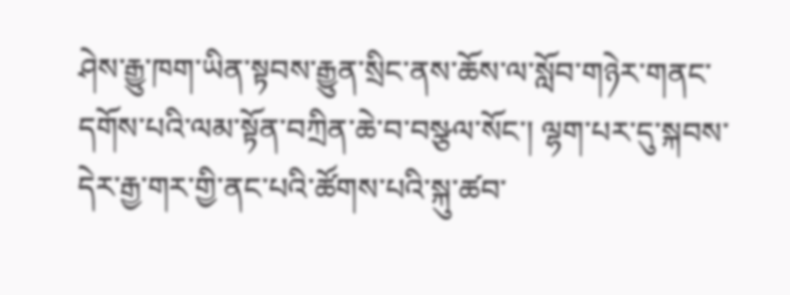ཤེས་རྒྱུ་ཁག་ཡིན་སྟབས་རྒྱུན་སྲིང་ནས་ཆོས་ལ་སློབ་གཉེར་གནང་དགོས་པའི་ལམ་སྟོན་བཀྲིན་ཆེ་བ་བསྩལ་སོང་། ལྷག་པར་དུ་སྐབས་དེར་རྒྱ་གར་གྱི་ནང་པའི་ཚོགས་པའི་སྐུ་ཚབ་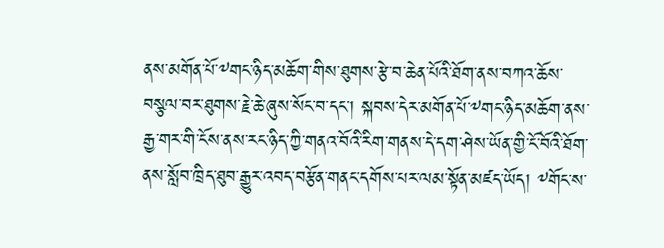ནས་མགོན་པོ་༸གང་ཉིད་མཆོག་གིས་ཐུགས་རྩེ་བ་ཆེན་པོའི་ཐོག་ནས་བཀའ་ཆོས་བསྩལ་བར་ཐུགས་རྗེ་ཆེ་ཞུས་སོང་བ་དང་། སྐབས་དེར་མགོན་པོ་༸གང་ཉིད་མཆོག་ནས་རྒྱ་གར་གི་ངོས་ནས་རང་ཉིད་ཀྱི་གནའ་བོའི་རིག་གནས་དེ་དག་ཤེས་ཡོན་གྱི་ངོ་བོའི་ཐོག་ནས་སློབ་ཁྲིད་ཐུབ་རྒྱུར་འབད་བརྩོན་གནང་དགོས་པར་ལམ་སྟོན་མཛད་ཡོད། ༸གོང་ས་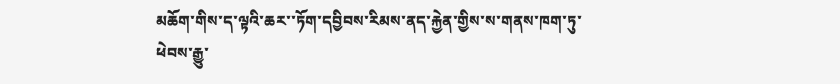མཆོག་གིས་ད་ལྟའི་ཆར་་ཏོག་དབྱིབས་རིམས་ནད་རྐྱེན་གྱིས་ས་གནས་ཁག་ཏུ་ཕེབས་རྒྱུ་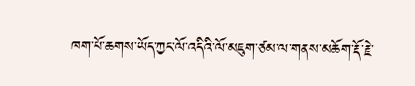ཁག་པོ་ཆགས་ཡོད་ཀྱང་ལོ་འདིའི་ལོ་མཇུག་ཙམ་ལ་གནས་མཆོག་རྡོ་རྗེ་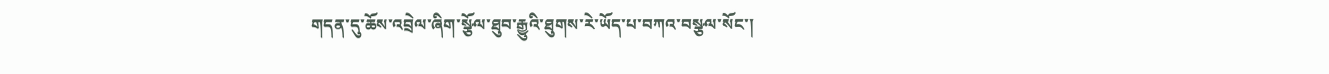གདན་དུ་ཆོས་འབྲེལ་ཞིག་སྩོལ་ཐུབ་རྒྱུའི་ཐུགས་རེ་ཡོད་པ་བཀའ་བསྩལ་སོང་།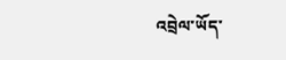འབྲེལ་ཡོད་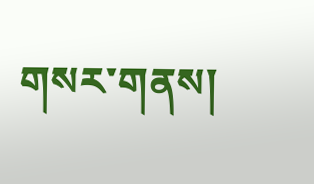གསར་གནས།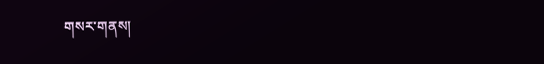གསར་གནས།